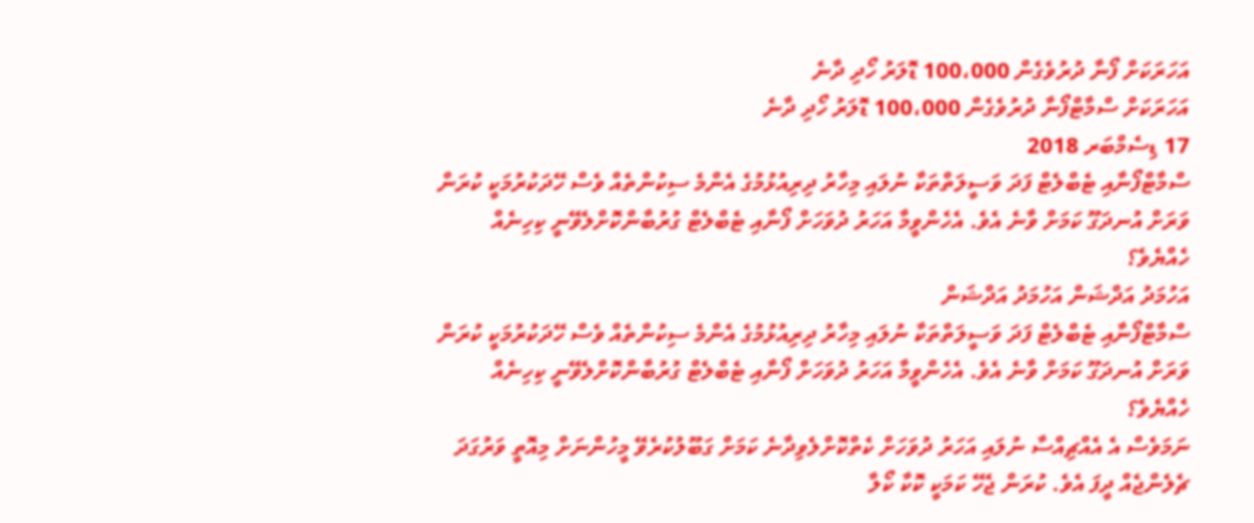އަހަރަކަށް ފޯނާ ދުރުވެގެން 100،000 ޑޮލަރު ހޯދި ދާނެ
އަހަރަކަށް ސްމާޓްފޯނާ ދުރުވެގެން 100،000 ޑޮލަރު ހޯދި ދާނެ
17 ޑިސެމްބަރ 2018
ސްމާޓްފޯނާއި ޓެބްލެޓް ފަދަ ވަސީލަތްތަކާ ނުލައި މިހާރު ދިރިއުޅުމުގެ އެންމެ ސިކުންތެއް ވެސް ހޭދަކުރުމަކީ ކުރަން ވަރަށް އުނދަގޫ ކަމަށް ވާނެ އެވެ. އެހެންވީމާ އަހަރު ދުވަހަށް ފޯނާއި ޓެބްލެޓް ގުރުބާންކޮށްލެވޭނީ ކިހިނެއް ހެއްޔެވެ؟
އަހުމަދު އަދްޝަން އަހުމަދު އަދްޝަން
ސްމާޓްފޯނާއި ޓެބްލެޓް ފަދަ ވަސީލަތްތަކާ ނުލައި މިހާރު ދިރިއުޅުމުގެ އެންމެ ސިކުންތެއް ވެސް ހޭދަކުރުމަކީ ކުރަން ވަރަށް އުނދަގޫ ކަމަށް ވާނެ އެވެ. އެހެންވީމާ އަހަރު ދުވަހަށް ފޯނާއި ޓެބްލެޓް ގުރުބާންކޮށްލެވޭނީ ކިހިނެއް ހެއްޔެވެ؟
ނަމަވެސް އެ އެއްޗިއްސާ ނުލައި އަހަރު ދުވަހަށް ކެތްކޮށްލެވިދާނެ ކަމަށް ގަބޫލުކުރެވޭ މީހުންނަށް މިއޮތީ ވަރުގަދަ ޗެލެންޖެއް ދީފަ އެވެ. ކުރަން ޖެހޭ ކަމަކީ ކޮކާ ކޯލާ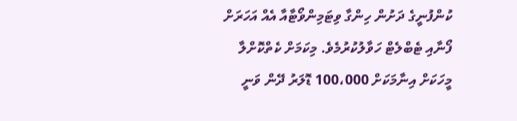ކުންފުނީގެ ދަށުން ހިންގާ ވިޓަމިންވޯޓާއާ އެއް އަހަރަށް ފޯނާއި ޓެބްލެޓް ހަވާލުކުރުމެވެ. މިކަމަށް ކެތްކޮށްލާ މީހަކަށް އިނާމަކަށް 100،000 ޑޮލަރު ދޭން ވަނީ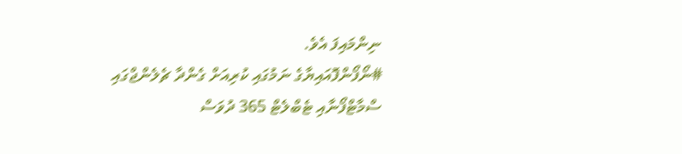ނިންމައިފަ އެވެ.
#ނޯފޯންފޮއައިޔާގެ ނަމުގައި ކުރިއަށް ގެންދާ ޗެލެންޖްގައި ސްމާޓްފޯނާއި ޓެބްލެޓް 365 ދުވަސް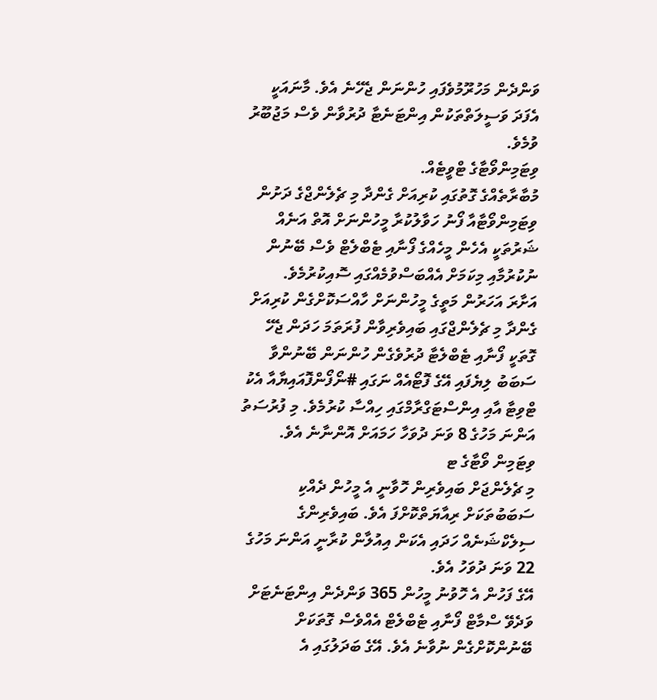ވަންދެން މަހުރޫމުވެފައި ހުންނަން ޖެހޭނެ އެވެ. މާނައަކީ އެފަދަ ވަސީލަތްތަކުން އިންޓަނެޓާ ދުރުވާން ވެސް މަޖުބޫރު ވުމެވެ.
ވިޓަމިންވޯޓާގެ ޓްވީޓެއް.
މުބާރާތެއްގެ ގޮތުގައި ކުރިއަށް ގެންދާ މި ޗެލެންޖްގެ ދަށުން ވިޓަމިންވޯޓާއާ ފޯނު ހަވާލުކުރާ މީހުންނަށް އޮތް އަނެއް ޝަރުތަކީ އެހެން މީހެއްގެ ފޯނާއި ޓެބްލެޓް ވެސް ބޭނުން ނުކުރުމާއި މިކަމަށް އެއްބަސްވުމެއްގައި ސޮއިކުރުމެވެ.
އަށާރަ އަހަރުން މަތީގެ މީހުންނަށް ހާއްސަކޮށްގެން ކުރިއަށް ގެންދާ މި ޗެލެންޖްގައި ބައިވެރިވާން ފުރަތަމަ ހަދަން ޖެހޭ ގޮތަކީ ފޯނާއި ޓެބްލެޓާ ދުރުވެގެން ހުންނަން ބޭނުންވާ ސަބަބު ލިޔެފައި އޭގެ ފޮޓޯއެއް ނަގައި #ނޯފޯންފޮއައިޔާއާ އެކު ޓްވިޓާ އާއި އިންސްޓަގްރާމްގައި ހިއްސާ ކުރުމެވެ. މި ފުރުސަތު އަންނަ މަހުގެ 8 ވަނަ ދުވަހާ ހަމައަށް އޮންނާނެ އެވެ.
ވިޓަމިން ވޯޓާގެ ޓ
މި ޗެލެންޖަށް ބައިވެރިން ހޮވާނީ އެ މީހުން ދެއްކި ސަބަބުތަކަށް ރިއާޔަތްކޮށްފަ އެވެ. ބައިވެރިންގެ ސިލެކްޝަނެއް ހަދައި އެކަން އިއުލާން ކުރާނީ އަންނަ މަހުގެ 22 ވަނަ ދުވަހު އެވެ.
އޭގެ ފަހުން އެ ހޮވުނު މީހުން 365 ވަންދެން އިންޓަނެޓަށް ވަދެވޭ ސްމާޓް ފޯނާއި ޓެބްލެޓް އެއްވެސް ގޮތަކަށް ބޭނުންކޮށްގެން ނުވާނެ އެވެ. އޭގެ ބަދަލުގައި އެ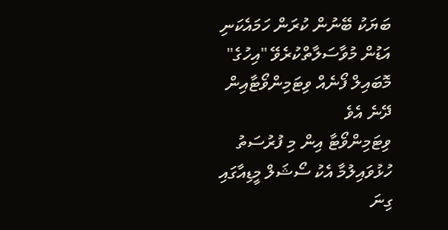ބަޔަކު ބޭނުން ކުރަން ހަމައެކަނި އަޑުން މުވާސަލާތްކުރެވޭ "އިހުގެ" މޮބައިލް ފޯނެއް ވިޓަމިންވޯޓާއިން ދޭނެ އެވެ
ވިޓަމިންވޯޓާ އިން މި ފުރުސަތު ހުޅުވައިލުމާ އެކު ސޯޝަލް މީޑިއާގައި ގިނަ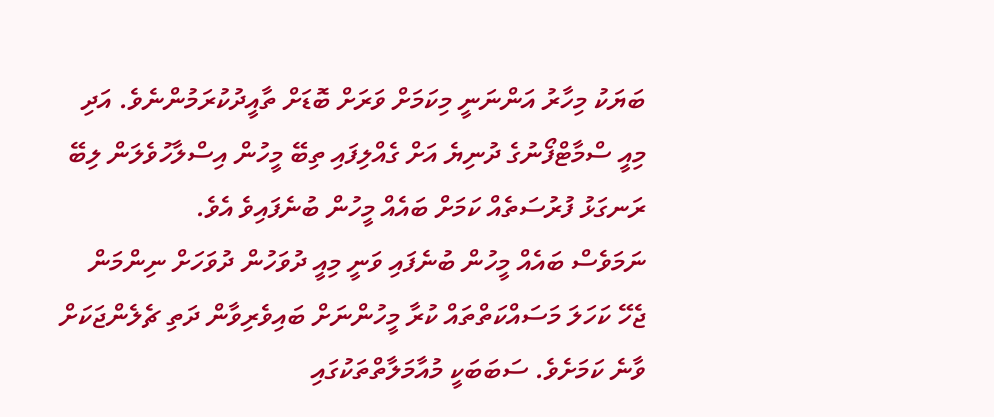ބަޔަކު މިހާރު އަންނަނީ މިކަމަށް ވަރަށް ބޮޑަށް ތާއީދުކުރަމުންނެވެ. އަދި މިއީ ސްމާޓްފޯނުގެ ދުނިޔެ އަށް ގެއްލިފައި ތިބޭ މީހުން އިސްލާހުވެލަން ލިބޭ ރަނގަޅު ފުރުސަތެއް ކަމަށް ބައެއް މީހުން ބުނެފައިވެ އެވެ.
ނަމަވެސް ބައެއް މީހުން ބުނެފައި ވަނީ މިއީ ދުވަހުން ދުވަހަށް ނިންމަން ޖެހޭ ކަހަލަ މަސައްކަތްތައް ކުރާ މީހުންނަށް ބައިވެރިވާން ދަތި ޗެލެންޖަކަށް ވާނެ ކަމަށެވެ. ސަބަބަކީ މުއާމަލާތްތަކުގައި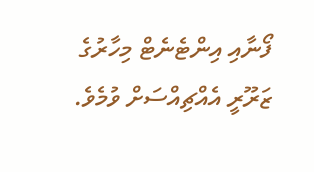ފޯނާއި އިންޓެނެޓް މިހާރުގެ ޒަރޫރީ އެއްޗިއްސަށް ވުމެވެ.